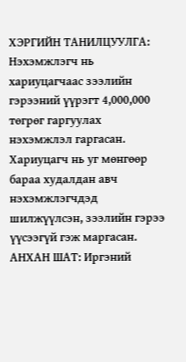ХЭРГИЙН ТАНИЛЦУУЛГА: Нэхэмжлэгч нь хариуцагчаас зээлийн гэрээний үүрэгт 4,000,000 төгрөг гаргуулах нэхэмжлэл гаргасан. Хариуцагч нь уг мөнгөөр бараа худалдан авч нэхэмжлэгчдэд шилжүүлсэн, зээлийн гэрээ үүсээгүй гэж маргасан. АНХАН ШАТ: Иргэний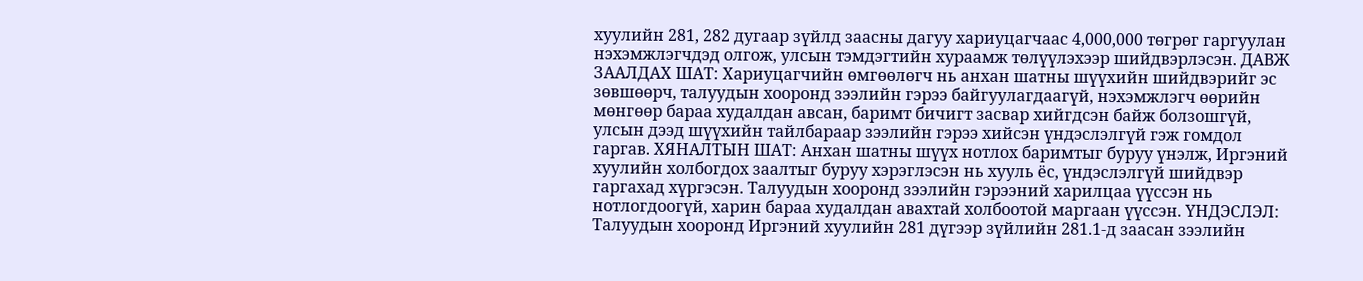хуулийн 281, 282 дугаар зүйлд заасны дагуу хариуцагчаас 4,000,000 төгрөг гаргуулан нэхэмжлэгчдэд олгож, улсын тэмдэгтийн хураамж төлүүлэхээр шийдвэрлэсэн. ДАВЖ ЗААЛДАХ ШАТ: Хариуцагчийн өмгөөлөгч нь анхан шатны шүүхийн шийдвэрийг эс зөвшөөрч, талуудын хооронд зээлийн гэрээ байгуулагдаагүй, нэхэмжлэгч өөрийн мөнгөөр бараа худалдан авсан, баримт бичигт засвар хийгдсэн байж болзошгүй, улсын дээд шүүхийн тайлбараар зээлийн гэрээ хийсэн үндэслэлгүй гэж гомдол гаргав. ХЯНАЛТЫН ШАТ: Анхан шатны шүүх нотлох баримтыг буруу үнэлж, Иргэний хуулийн холбогдох заалтыг буруу хэрэглэсэн нь хууль ёс, үндэслэлгүй шийдвэр гаргахад хүргэсэн. Талуудын хооронд зээлийн гэрээний харилцаа үүссэн нь нотлогдоогүй, харин бараа худалдан авахтай холбоотой маргаан үүссэн. ҮНДЭСЛЭЛ: Талуудын хооронд Иргэний хуулийн 281 дүгээр зүйлийн 281.1-д заасан зээлийн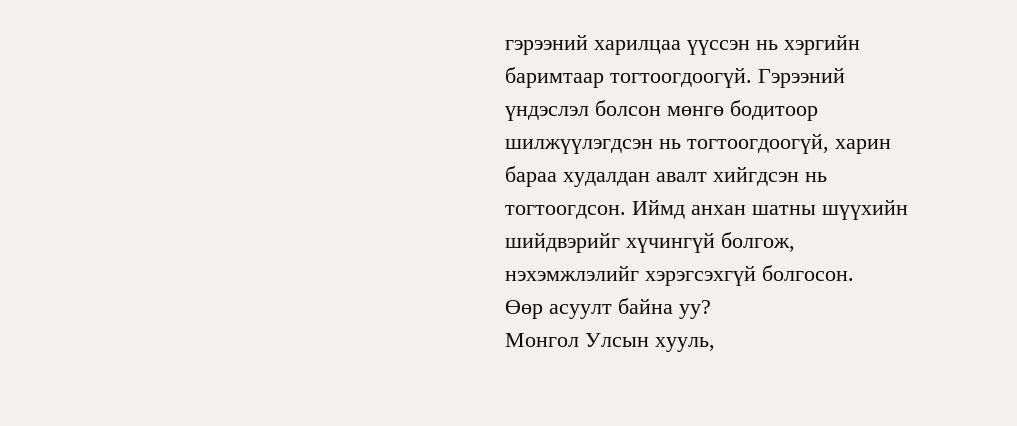гэрээний харилцаа үүссэн нь хэргийн баримтаар тогтоогдоогүй. Гэрээний үндэслэл болсон мөнгө бодитоор шилжүүлэгдсэн нь тогтоогдоогүй, харин бараа худалдан авалт хийгдсэн нь тогтоогдсон. Иймд анхан шатны шүүхийн шийдвэрийг хүчингүй болгож, нэхэмжлэлийг хэрэгсэхгүй болгосон.
Өөр асуулт байна уу?
Монгол Улсын хууль,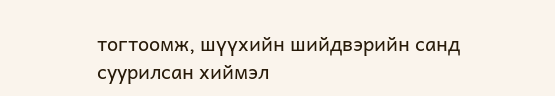тогтоомж, шүүхийн шийдвэрийн санд суурилсан хиймэл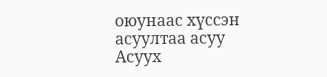оюунаас хүссэн асуултаа асуу
Асуух